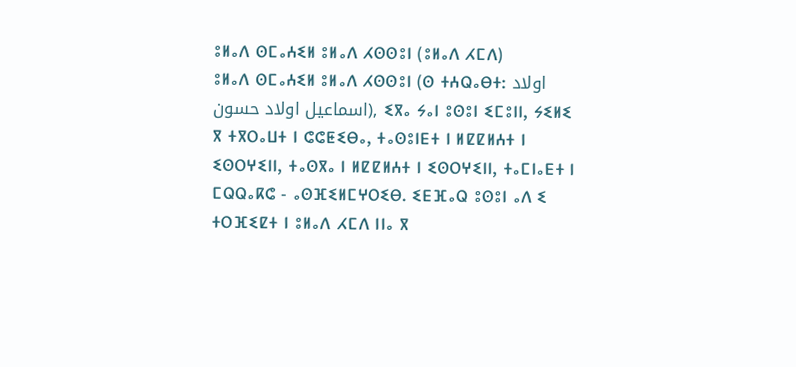ⵓⵍⴰⴷ ⵙⵎⴰⵄⵉⵍ ⵓⵍⴰⴷ ⵃⵙⵙⵓⵏ (ⵓⵍⴰⴷ ⵃⵎⴷ)
ⵓⵍⴰⴷ ⵙⵎⴰⵄⵉⵍ ⵓⵍⴰⴷ ⵃⵙⵙⵓⵏ (ⵙ ⵜⵄⵕⴰⴱⵜ: اولاد اسماعيل اولاد حسون), ⵉⴳⴰ ⵢⴰⵏ ⵓⵙⵓⵏ ⵉⵎⵓⵏⵏ, ⵢⵉⵍⵉ ⴳ ⵜⴳⵔⴰⵡⵜ ⵏ ⵛⵛⵟⵉⴱⴰ, ⵜⴰⵙⵓⵏⴹⵜ ⵏ ⵍⵇⵇⵍⵄⵜ ⵏ ⵉⵙⵔⵖⵉⵏⵏ, ⵜⴰⵙⴳⴰ ⵏ ⵍⵇⵇⵍⵄⵜ ⵏ ⵉⵙⵔⵖⵉⵏⵏ, ⵜⴰⵎⵏⴰⴹⵜ ⵏ ⵎⵕⵕⴰⴽⵛ - ⴰⵙⴼⵉⵍⵎⵖⵔⵉⴱ. ⵉⴹⴼⴰⵕ ⵓⵙⵓⵏ ⴰⴷ ⵉ ⵜⵔⴼⵉⵇⵜ ⵏ ⵓⵍⴰⴷ ⵃⵎⴷ ⵏⵏⴰ ⴳ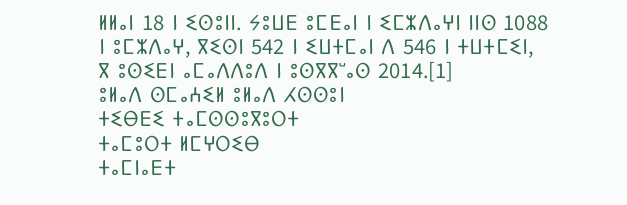ⵍⵍⴰⵏ 18 ⵏ ⵉⵙⵓⵏⵏ. ⵢⵓⵡⴹ ⵓⵎⴹⴰⵏ ⵏ ⵉⵎⵣⴷⴰⵖⵏ ⵏⵏⵙ 1088 ⵏ ⵓⵎⵣⴷⴰⵖ, ⴳⵉⵙⵏ 542 ⵏ ⵉⵡⵜⵎⴰⵏ ⴷ 546 ⵏ ⵜⵡⵜⵎⵉⵏ, ⴳ ⵓⵙⵉⴹⵏ ⴰⵎⴰⴷⴷⵓⴷ ⵏ ⵓⵙⴳⴳⵯⴰⵙ 2014.[1]
ⵓⵍⴰⴷ ⵙⵎⴰⵄⵉⵍ ⵓⵍⴰⴷ ⵃⵙⵙⵓⵏ
ⵜⵉⴱⴹⵉ ⵜⴰⵎⵙⵙⵓⴳⵓⵔⵜ
ⵜⴰⵎⵓⵔⵜ ⵍⵎⵖⵔⵉⴱ
ⵜⴰⵎⵏⴰⴹⵜ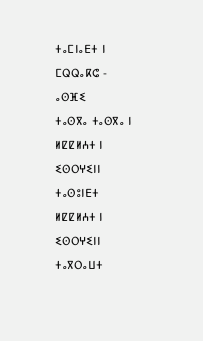ⵜⴰⵎⵏⴰⴹⵜ ⵏ ⵎⵕⵕⴰⴽⵛ - ⴰⵙⴼⵉ
ⵜⴰⵙⴳⴰ ⵜⴰⵙⴳⴰ ⵏ ⵍⵇⵇⵍⵄⵜ ⵏ ⵉⵙⵔⵖⵉⵏⵏ
ⵜⴰⵙⵓⵏⴹⵜ ⵍⵇⵇⵍⵄⵜ ⵏ ⵉⵙⵔⵖⵉⵏⵏ
ⵜⴰⴳⵔⴰⵡⵜ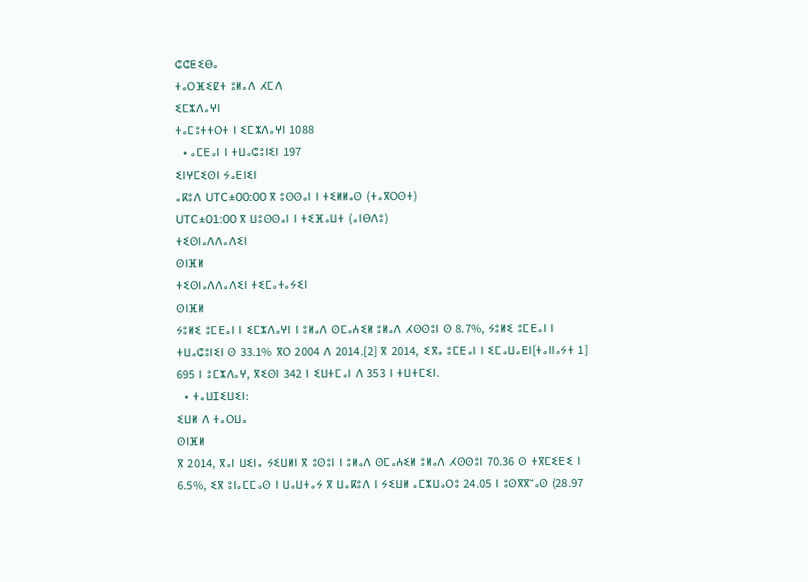ⵛⵛⵟⵉⴱⴰ
ⵜⴰⵔⴼⵉⵇⵜ ⵓⵍⴰⴷ ⵃⵎⴷ
ⵉⵎⵣⴷⴰⵖⵏ
ⵜⴰⵎⵓⵜⵜⵔⵜ ⵏ ⵉⵎⵣⴷⴰⵖⵏ 1088
  • ⴰⵎⴹⴰⵏ ⵏ ⵜⵡⴰⵛⵓⵏⵉⵏ 197
ⵉⵏⵖⵎⵉⵙⵏ ⵢⴰⴹⵏⵉⵏ
ⴰⴽⵓⴷ UTC±00:00 ⴳ ⵓⵙⵙⴰⵏ ⵏ ⵜⵉⵍⵍⴰⵙ (ⵜⴰⴳⵔⵙⵜ)
UTC±01:00 ⴳ ⵡⵓⵙⵙⴰⵏ ⵏ ⵜⵉⴼⴰⵡⵜ (ⴰⵏⴱⴷⵓ)
ⵜⵉⵙⵏⴰⴷⴷⴰⴷⵉⵏ
ⵙⵏⴼⵍ
ⵜⵉⵙⵏⴰⴷⴷⴰⴷⵉⵏ ⵜⵉⵎⴰⵜⴰⵢⵉⵏ
ⵙⵏⴼⵍ
ⵢⵓⵍⵉ ⵓⵎⴹⴰⵏ ⵏ ⵉⵎⵣⴷⴰⵖⵏ ⵏ ⵓⵍⴰⴷ ⵙⵎⴰⵄⵉⵍ ⵓⵍⴰⴷ ⵃⵙⵙⵓⵏ ⵙ 8.7%, ⵢⵓⵍⵉ ⵓⵎⴹⴰⵏ ⵏ ⵜⵡⴰⵛⵓⵏⵉⵏ ⵙ 33.1% ⴳⵔ 2004 ⴷ 2014.[2] ⴳ 2014, ⵉⴳⴰ ⵓⵎⴹⴰⵏ ⵏ ⵉⵎⴰⵡⴰⴹⵏ[ⵜⴰⵏⵏⴰⵢⵜ 1] 695 ⵏ ⵓⵎⵣⴷⴰⵖ, ⴳⵉⵙⵏ 342 ⵏ ⵉⵡⵜⵎⴰⵏ ⴷ 353 ⵏ ⵜⵡⵜⵎⵉⵏ.
  • ⵜⴰⵡⵊⵉⵡⵉⵏ:
ⵉⵡⵍ ⴷ ⵜⴰⵔⵡⴰ
ⵙⵏⴼⵍ
ⴳ 2014, ⴳⴰⵏ ⵡⵉⵏⴰ ⵢⵉⵡⵍⵏ ⴳ ⵓⵙⵓⵏ ⵏ ⵓⵍⴰⴷ ⵙⵎⴰⵄⵉⵍ ⵓⵍⴰⴷ ⵃⵙⵙⵓⵏ 70.36 ⵙ ⵜⴳⵎⵉⴹⵉ ⵏ 6.5%, ⵉⴳ ⵓⵏⴰⵎⵎⴰⵙ ⵏ ⵡⴰⵡⵜⴰⵢ ⴳ ⵡⴰⴽⵓⴷ ⵏ ⵢⵉⵡⵍ ⴰⵎⵣⵡⴰⵔⵓ 24.05 ⵏ ⵓⵙⴳⴳⵯⴰⵙ (28.97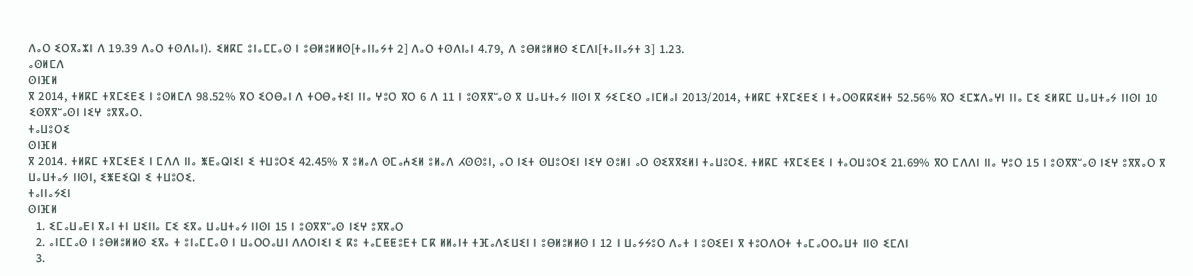ⴷⴰⵔ ⵉⵔⴳⴰⵣⵏ ⴷ 19.39 ⴷⴰⵔ ⵜⵙⴷⵏⴰⵏ). ⵉⵍⴽⵎ ⵓⵏⴰⵎⵎⴰⵙ ⵏ ⵓⴱⵍⵓⵍⵍⵙ[ⵜⴰⵏⵏⴰⵢⵜ 2] ⴷⴰⵔ ⵜⵙⴷⵏⴰⵏ 4.79, ⴷ ⵓⴱⵍⵓⵍⵍⵙ ⵉⵎⴷⵏ[ⵜⴰⵏⵏⴰⵢⵜ 3] 1.23.
ⴰⵙⵍⵎⴷ
ⵙⵏⴼⵍ
ⴳ 2014, ⵜⵍⴽⵎ ⵜⴳⵎⵉⴹⵉ ⵏ ⵓⵙⵍⵎⴷ 98.52% ⴳⵔ ⵉⵔⴱⴰⵏ ⴷ ⵜⵔⴱⴰⵜⵉⵏ ⵏⵏⴰ ⵖⵓⵔ ⴳⵔ 6 ⴷ 11 ⵏ ⵓⵙⴳⴳⵯⴰⵙ ⴳ ⵡⴰⵡⵜⴰⵢ ⵏⵏⵙⵏ ⴳ ⵢⵉⵎⵉⵔ ⴰⵏⵎⵍⴰⵏ 2013/2014, ⵜⵍⴽⵎ ⵜⴳⵎⵉⴹⵉ ⵏ ⵜⴰⵔⵙⴽⴽⵉⵍⵜ 52.56% ⴳⵔ ⵉⵎⵣⴷⴰⵖⵏ ⵏⵏⴰ ⵎⵉ ⵉⵍⴽⵎ ⵡⴰⵡⵜⴰⵢ ⵏⵏⵙⵏ 10 ⵉⵙⴳⴳⵯⴰⵙⵏ ⵏⵉⵖ ⵓⴳⴳⴰⵔ.
ⵜⴰⵡⵓⵔⵉ
ⵙⵏⴼⵍ
ⴳ 2014. ⵜⵍⴽⵎ ⵜⴳⵎⵉⴹⵉ ⵏ ⵎⴷⴷ ⵏⵏⴰ ⵥⴹⴰⵕⵏⵉⵏ ⵉ ⵜⵡⵓⵔⵉ 42.45% ⴳ ⵓⵍⴰⴷ ⵙⵎⴰⵄⵉⵍ ⵓⵍⴰⴷ ⵃⵙⵙⵓⵏ, ⴰⵔ ⵏⵉⵜ ⵙⵡⵓⵔⵉⵏ ⵏⵉⵖ ⵙⵓⵍⵏ ⴰⵔ ⵙⵉⴳⴳⵉⵍⵏ ⵜⴰⵡⵓⵔⵉ. ⵜⵍⴽⵎ ⵜⴳⵎⵉⴹⵉ ⵏ ⵜⴰⵔⵡⵓⵔⵉ 21.69% ⴳⵔ ⵎⴷⴷⵏ ⵏⵏⴰ ⵖⵓⵔ 15 ⵏ ⵓⵙⴳⴳⵯⴰⵙ ⵏⵉⵖ ⵓⴳⴳⴰⵔ ⴳ ⵡⴰⵡⵜⴰⵢ ⵏⵏⵙⵏ, ⵉⵥⴹⵉⵕⵏ ⵉ ⵜⵡⵓⵔⵉ.
ⵜⴰⵏⵏⴰⵢⵉⵏ
ⵙⵏⴼⵍ
  1. ⵉⵎⴰⵡⴰⴹⵏ ⴳⴰⵏ ⵜⵏ ⵡⵉⵏⵏⴰ ⵎⵉ ⵉⴳⴰ ⵡⴰⵡⵜⴰⵢ ⵏⵏⵙⵏ 15 ⵏ ⵓⵙⴳⴳⵯⴰⵙ ⵏⵉⵖ ⵓⴳⴳⴰⵔ
  2. ⴰⵏⵎⵎⴰⵙ ⵏ ⵓⴱⵍⵓⵍⵍⵙ ⵉⴳⴰ ⵜ ⵓⵏⴰⵎⵎⴰⵙ ⵏ ⵡⴰⵔⵔⴰⵡⵏ ⴷⴷⵔⵏⵉⵏ ⵉ ⴽⵓ ⵜⴰⵎⵟⵟⵓⴹⵜ ⵎⴽ ⵍⵍⴰⵏⵜ ⵜⴼⴰⴷⵉⵡⵉⵏ ⵏ ⵓⴱⵍⵓⵍⵍⵙ ⵏ 12 ⵏ ⵡⴰⵢⵢⵓⵔ ⴷⴰⵜ ⵏ ⵓⵙⵉⴹⵏ ⴳ ⵜⵓⵔⴷⵔⵜ ⵜⴰⵎⴰⵔⵔⴰⵡⵜ ⵏⵏⵙ ⵉⵎⴷⵏ
  3.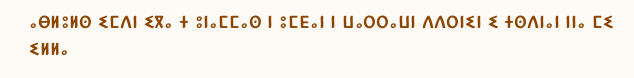ⴰⴱⵍⵓⵍⵙ ⵉⵎⴷⵏ ⵉⴳⴰ ⵜ ⵓⵏⴰⵎⵎⴰⵙ ⵏ ⵓⵎⴹⴰⵏ ⵏ ⵡⴰⵔⵔⴰⵡⵏ ⴷⴷⵔⵏⵉⵏ ⵉ ⵜⵙⴷⵏⴰⵏ ⵏⵏⴰ ⵎⵉ ⵉⵍⵍⴰ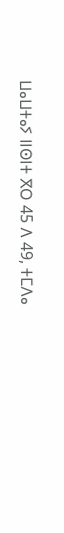ⵡⴰⵡⵜⴰⵢ ⵏⵏⵙⵏⵜ ⴳⵔ 45 ⴷ 49, ⵜⵎⴷⴰ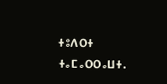ⵜⵓⴷⵔⵜ ⵜⴰⵎⴰⵔⵔⴰⵡⵜ.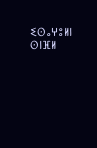ⵉⵙⴰⵖⵓⵍⵏ
ⵙⵏⴼⵍ